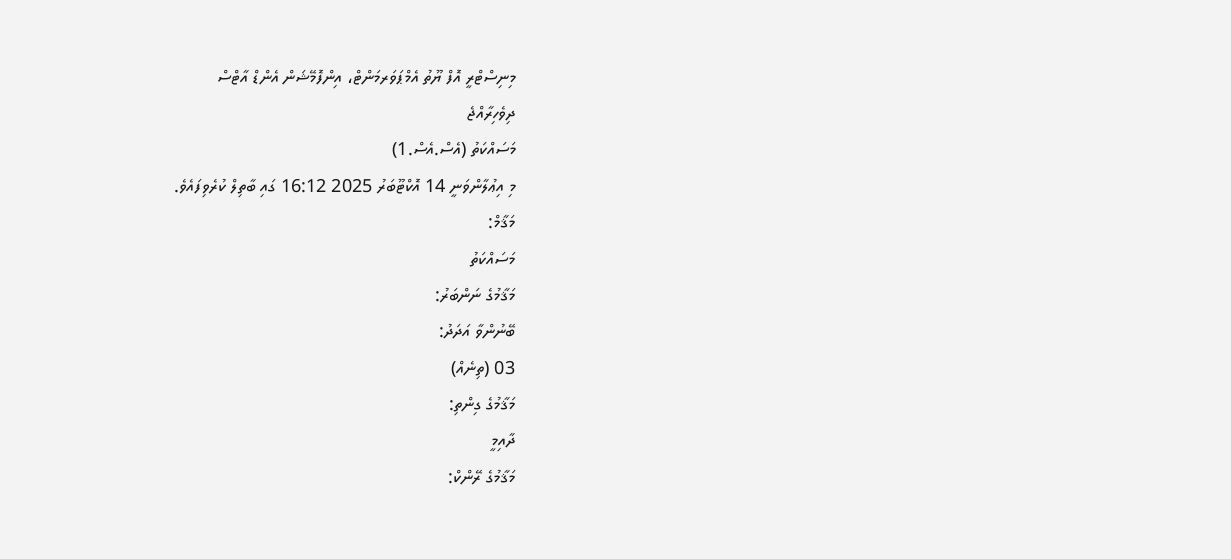މިނިސްޓްރީ އޮފް ޔޫތު އެމްޕަވަރމަންޓް، އިންފޮމޭޝަން އެންޑް އާޓްސް
ދިވެހިރާއްޖެ
މަސައްކަތު (އެސް.އެސް.1)
މި އިޢުލާންވަނީ 14 އޮކްޓޫބަރު 2025 16:12 ގައި ބާތިލް ކުރެވިފައެވެ.
މަޤާމް:
މަސައްކަތު
މަޤާމުގެ ނަންބަރު:
ބޭނުންވާ އަދަދު:
03 (ތިނެއް)
މަޤާމުގެ ގިންތި:
ދާއިމީ
މަޤާމުގެ ރޭންކް: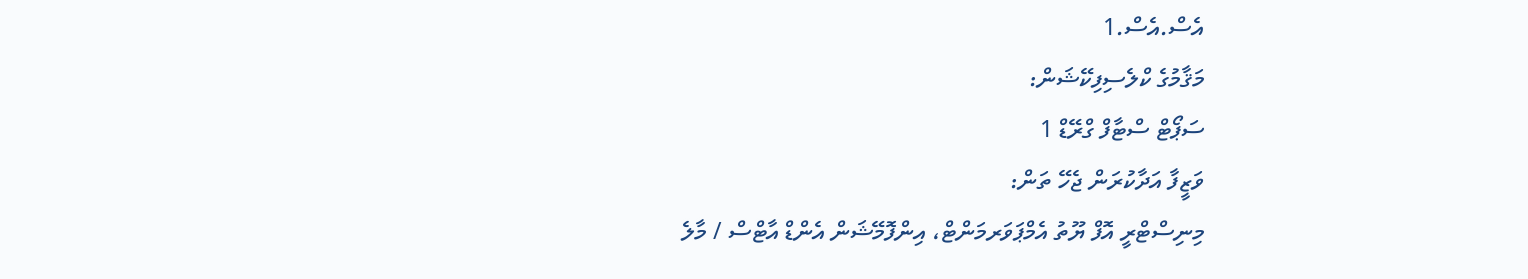އެސް.އެސް.1
މަޤާމުގެ ކްލެސިފިކޭޝަން:
ސަޕޯޓް ސްޓާފް ގްރޭޑް 1
ވަޒީފާ އަދާކުރަން ޖެހޭ ތަން:
މިނިސްޓްރީ އޮފް ޔޫތު އެމްޕަވަރމަންޓް، އިންފޮމޭޝަން އެންޑް އާޓްސް / މާލެ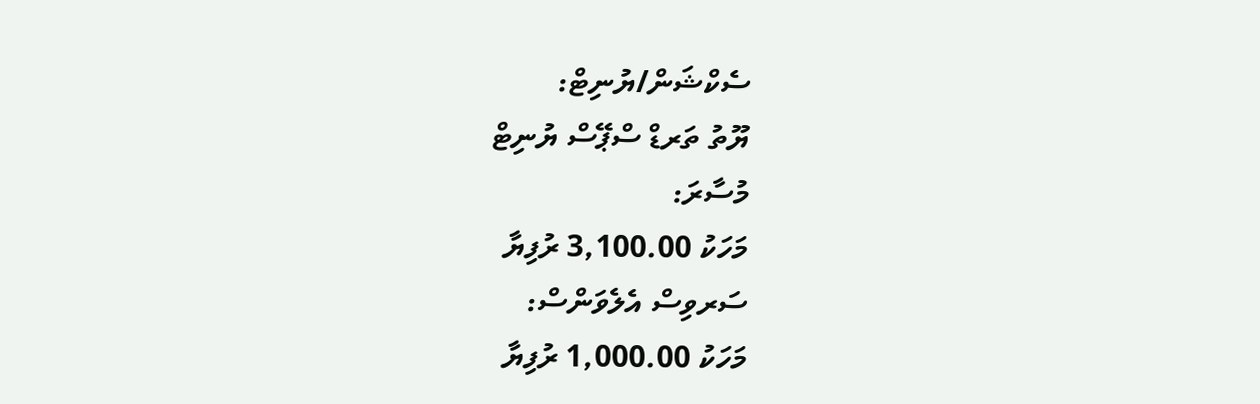ސެކްޝަން/ޔުނިޓް:
ޔޫތު ތަރޑް ސްޕޭސް ޔުނިޓް
މުސާރަ:
މަހަކު 3,100.00 ރުފިޔާ
ސަރވިސް އެލެވަންސް:
މަހަކު 1,000.00 ރުފިޔާ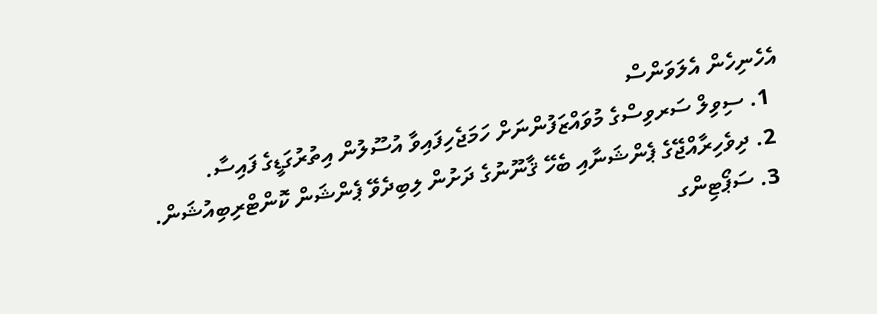އެހެނިހެން އެލަވަންސް
  1. ސިވިލް ސަރވިސްގެ މުވައްޒަފުންނަށް ހަމަޖެހިފައިވާ އުސޫލުން އިތުރުގަޑީގެ ފައިސާ.
  2. ދިވެހިރާއްޖޭގެ ޕެންޝަނާއި ބެހޭ ޤާނޫނުގެ ދަށުން ލިބިދެވޭ ޕެންޝަން ކޮންޓްރިބިއުޝަން.
  3. ސަޕޯޓިންގ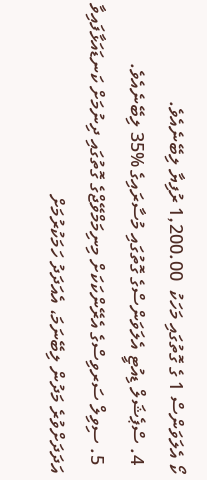ކޯ އެލަވަންސް 1 ގެ ގޮތުގައި މަހަކު  1,200.00 ރުފިޔާ ލިބޭނެއެވެ.
  4. ސްޕެޝަލް ޑިއުޓީ އެލަވަންސްގެ ގޮތުގައި މުސާރައިގެ %35 ލިބޭނެއެވެ.
  5. ސިވިލް ސަރވިސްގެ އެރޭންކަކަށް މިނިމަމްވޭޖްގެ ގޮތުގައި ދިނުމަށް ކަނޑައަޅާފައިވާ އަދަދަށްވުރެ މަދުން ލިބޭނަމަ، އެއަދަދު ހަމަކުރުމަށް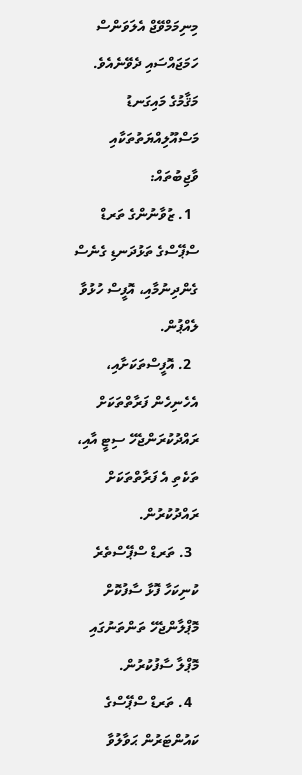މިނިމަމްވޭޖް އެލަވަންސް ހަމަޖައްސައި ދެވޭނެއެވެ.
މަޤާމުގެ މައިގަނޑު މަސްއޫލިއްޔަތުތަކާއި ވާޖިބުތައް:
  1. ޒުވާނުންގެ ތަރޑް ސްޕޭސްގެ ތަޅުދަނޑި ގެނެސް ގެންދިނުމާއި، އޮފީސް ހުޅުވާ ލެއްޕުން.
  2. އޮފީސްތަކަށާއި، އެހެނިހެން ފަރާތްތަކަށް ރައްދުކުރަންޖެހޭ ސިޓީ އާއި، ތަކެތި އެ ފަރާތްތަކަށް ރައްދުކުރުން.
  3. ތަރޑް ސްޕޭސްތެރެ ކުނިކަހާ ފޮޅާ ސާފުކޮށް މޮޕްލާންޖެހޭ ތަންތަނުގައި މޮޕްލާ ސާފުކުރުން.
  4. ތަރޑް ސްޕޭސްގެ ކައުންޓަރުން ޙަވާލުވާ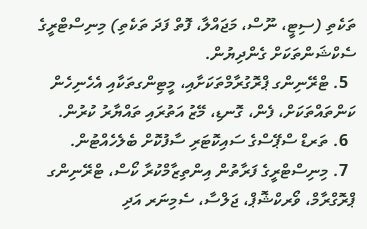ތަކެތި (ސިޓީ، ނޫސް، މަޖައްލާ، ފޮތް ފަދަ ތަކެތި) މިނިސްޓްރީގެ ސެކްޝަންތަކަށް ގެންދިޔުން.
  5. ޓްރޭނިންގ ޕްރޮގުރާމްތަކަށާއި، މީޓިންގތަކާއި އެހެނިހެން ކަންތައްތަކަށް، ފެން، ގޮނޑި، މޭޒު އަތުރައި ތައްޔާރު ކުރުން.
  6. ތަރޑް ސްޕޭސްގެ ސައިކޮޓަރި ސާފުކޮށް ބެލެހެއްޓުން.
  7. މިނިސްޓްރީގެ ފަރާތުން އިންތިޒާމްކުރާ ކޯސް، ޓްރޭނިންގ ޕްރޮގްރާމް، ވޯރކްޝޮޕް، ޖަލްސާ، ސެމިނަރ އަދި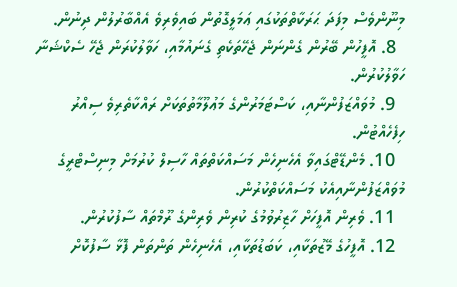މިނޫންވެސް މިފަދަ ޙަރަކާތްތަކުގައި ޢަމަލީގޮތުން ބައިވެރިވެ އެއްބާރުލުން ދިނުން.
  8. އޮފީހުން ބޭރުން ގެންނަން ޖެހޭތަކެތި ގެނައުމާއި، ހަވާލުކުރަން ޖެހޭ ސެކްޝަނާ ހަވާލުކުރުން.
  9. މުވައްޒަފުންނާއި، ކަސްޓަމަރުންގެ މަޢުލޫމާތުތަކަށް ރައްކާތެރިވެ ސިއްރު ހިފެހެއްޓުން.
  10. މެންޑޭޓްގައިވާ އެހެނިހެން މަސައްކަތްތައް ހާސިލް ކުރުމަށް މިނިސްޓްރީގެ މުވައްޒަފުންނާއިއެކު މަސައްކަތްކުރުން.
  11. ވެރިން އޮފީހަށް ހާޒިރުވުމުގެ ކުރިން ވެރިންގެ ރޫމްތައް ސާފުކުރުން.
  12. އޮފީހުގެ މޭޒުތަކާއި، ކަބަޑުތަކާއި، އެހެނިހެން ތަންތަން ފޮޅާ ސާފުކޮށް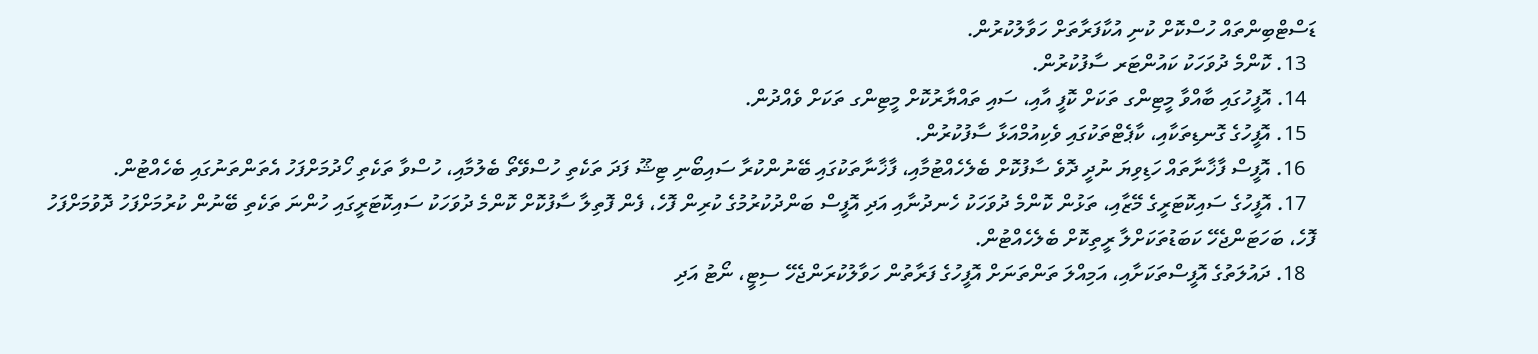ޑަސްޓްބިންތައް ހުސްކޮށް ކުނި އުކާފަރާތަށް ހަވާލުކުރުން.
  13. ކޮންމެ ދުވަހަކު ކައުންޓަރ ސާފުކުރުން.
  14. އޮފީހުގައި ބާއްވާ މީޓިންގ ތަކަށް ކޮފީ އާއި، ސައި ތައްޔާރުކޮށް މީޓިންގ ތަކަށް ވެއްދުން.
  15. އޮފީހުގެ ގޮނޑިތަކާއި، ކާޕެޓްތަކުގައި ވެކިއުމްއަޅާ ސާފުކުރުން.
  16. އޮފީސް ފާޚާނާތައް ހަޑިވިޔަ ނުދީ ދޮވެ ސާފުކޮށް ބެލެހެއްޓުމާއި، ފާޚާނާތަކުގައި ބޭނުންކުރާ ސައިބޯނި ޓިޝޫ ފަދަ ތަކެތި ހުސްވޭތޯ ބެލުމާއި، ހުސްވާ ތަކެތި ހޯދުމަށްފަހު އެތަންތަނުގައި ބެހެއްޓުން.
  17. އޮފީހުގެ ސައިކޮޓަރީގެ މޭޒާއި، ތަޅުން ކޮންމެ ދުވަހަކު ހެނދުނާއި އަދި އޮފީސް ބަންދުކުރުމުގެ ކުރިން ފޮހެ، ފެން ފޮތިލާ ސާފުކޮށް ކޮންމެ ދުވަހަކު ސައިކޮޓަރީގައި ހުންނަ ތަކެތި ބޭނުން ކުރުމަށްފަހު ދޮވުމަށްފަހު ފޮހެ، ބަހަޓަންޖެހޭ ކަބަޑުތަކަށްލާ ރީތިކޮށް ބެލެހެއްޓުން.
  18. ދައުލަތުގެ އޮފީސްތަކަށާއި، އަމިއްލަ ތަންތަނަށް އޮފީހުގެ ފަރާތުން ހަވާލުކުރަންޖެހޭ ސިޓީ، ނޯޓު އަދި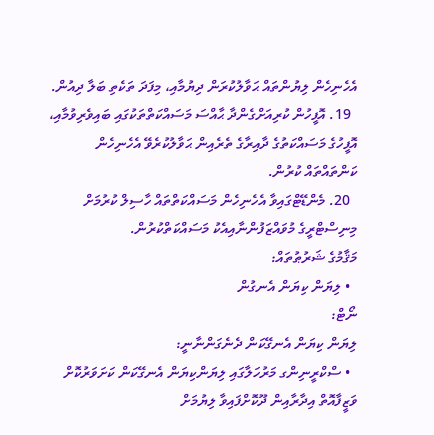އެހެނިހެން ލިޔުންތައް ޙަވާލުކުރަން ދިޔުމާއި، މިފަދަ ތަކެތި ބަލާ ދިއުން.
  19. އޮފީހުން ކުރިއަށްގެންދާ ޙާއްސަ މަސައްކަތްތަކުގައި ބައިވެރިވުމާއި، އޮފީހުގެ މަސައްކަތުގެ ދާއިރާގެ ތެރެއިން ޙަވާލުކުރެވޭ އެހެނިހެން ކަންތައްތައް ކުރުން.
  20. މެންޑޭޓްގައިވާ އެހެނިހެން މަސައްކަތްތައް ހާސިލް ކުރުމަށް މިނިސްޓްރީގެ މުވައްޒަފުންނާއިއެކު މަސައްކަތްކުރުން.
މަޤާމުގެ ޝަރުޠުތައް:
  • ލިޔަން ކިޔަން އެނގުން
ނޯޓް:
ލިޔަން ކިޔަން އެނގޭކަން ދެނެގަންނާނީ:
  • ސްކްރީނިންގ މަރުހަލާގައި ލިޔަންކިޔަން އެނގޭކަން ކަށަވަރުކޮށް ވަޒީފާއޮތް އިދާރާއިން ދޫކޮށްފައިވާ ލިޔުމަށް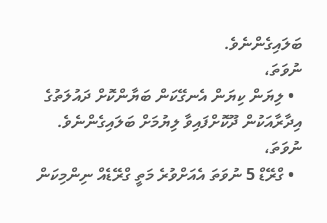ބަލައިގެންނެވެ.
ނުވަތަ،
  • ލިޔަން ކިޔަން އެނގޭކަން ބަޔާންކޮށް ދައުލަތުގެ އިދާރާއަކުން ދޫކޮށްފައިވާ ލިޔުމަށް ބަލައިގެންނެވެ.
ނުވަތަ،
  • ގްރޭޑް 5 ނުވަތަ އެއަށްވުރެ މަތީ ގްރޭޑެއް ނިންމިކަން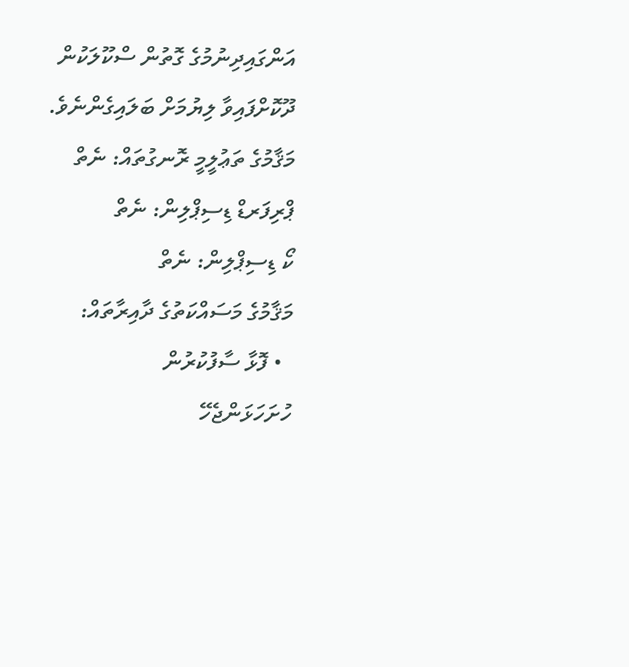އަންގައިދިނުމުގެ ގޮތުން ސްކޫލަކުން ދޫކޮށްފައިވާ ލިޔުމަށް ބަލައިގެންނެވެ.
މަޤާމުގެ ތަޢުލީމީ ރޮނގުތައް: ނެތް
ޕްރިފަރޑް ޑިސިޕްލިން: ނެތް
ކޯ ޑިސިޕްލިން: ނެތް
މަޤާމުގެ މަސައްކަތުގެ ދާއިރާތައް:
  • ފޮޅާ ސާފުކުރުން
ހުށަހަޅަންޖެހޭ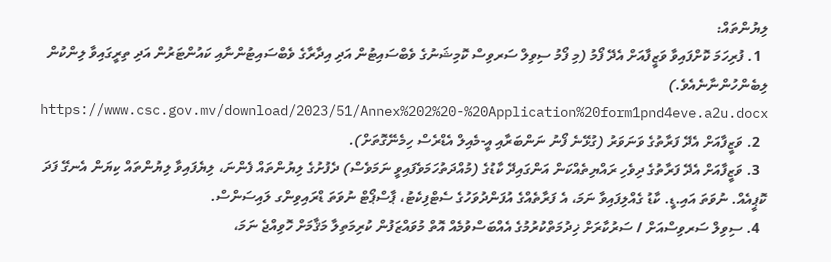ލިޔުންތައް:
  1. ފުރިހަމަ ކޮށްފައިވާ ވަޒީފާއަށް އެދޭ ފޯމު (މި ފޯމު ސިވިލް ސަރވިސް ކޮމިޝަނުގެ ވެބްސައިޓުން އަދި އިދާރާގެ ވެބްސައިޓުންނާއި ކައުންޓަރުން އަދި ތިރީގައިވާ ލިންކުން ލިބެންހުންނާނެއެވެ.)  https://www.csc.gov.mv/download/2023/51/Annex%202%20-%20Application%20form1pnd4eve.a2u.docx
  2. ވަޒީފާއަށް އެދޭ ފަރާތުގެ ވަނަވަރު (ގުޅޭނެ ފޯނު ނަންބަރާއި އީ-މެއިލް އެޑްރެސް ހިމެނޭގޮތަށް).
  3. ވަޒީފާއަށް އެދޭ ފަރާތުގެ ދިވެހި ރައްޔިތެއްކަން އަންގައިދޭ ކާޑުގެ (މުއްދަތުހަމަވެފައިވީ ނަމަވެސް) ދެފުށުގެ ލިޔުންތައް ފެންނަ، ލިޔެފައިވާ ލިޔުންތައް ކިޔަން އެނގޭ ފަދަ ކޮޕީއެއް. ނުވަތަ އައި.ޑީ. ކާޑު ގެއްލިފައިވާ ނަމަ، އެ ފަރާތެއްގެ އުފަންދުވަހުގެ ސެޓްފިކެޓު، ޕާސްޕޯޓް ނުވަތަ ޑްރައިވިންގ ލައިސަންސް.
  4. ސިވިލް ސަރވިސްއަށް / ސަރުކާރަށް ޚިދުމަތްކުރުމުގެ އެއްބަސްވުމެއް އޮތް މުވައްޒަފުން ކުރިމަތިލާ މަޤާމަށް ހޮވިއްޖެ ނަމަ،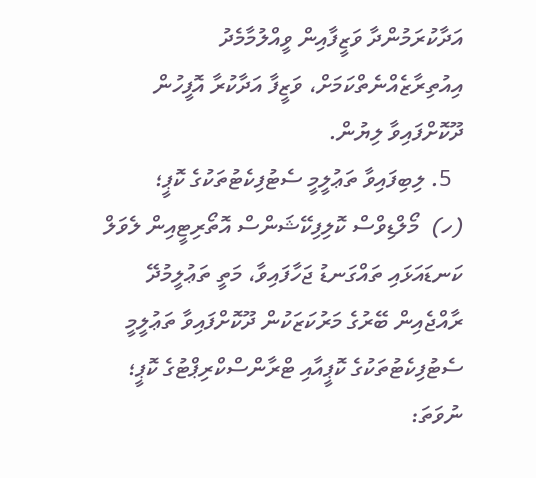އަދާކުރަމުންދާ ވަޒީފާއިން ވީއްލުމާމެދު އިއުތިރާޒެއްނެތްކަމަށް، ވަޒީފާ އަދާކުރާ އޮފީހުން ދޫކޮށްފައިވާ ލިޔުން.
  5. ލިބިފައިވާ ތަޢުލީމީ ސެޓުފިކެޓުތަކުގެ ކޮޕީ؛
(ހ)  މޯލްޑިވްސް ކޮލިފިކޭޝަންސް އޮތޯރިޓީއިން ލެވަލް ކަނޑައަޅައި ތައްގަނޑު ޖަހާފައިވާ، މަތީ ތަޢުލީމުދޭ ރާއްޖެއިން ބޭރުގެ މަރުކަޒަކުން ދޫކޮށްފައިވާ ތަޢުލީމީ ސެޓުފިކެޓުތަކުގެ ކޮޕީއާއި ޓްރާންސްކްރިޕްޓުގެ ކޮޕީ؛ ނުވަތަ: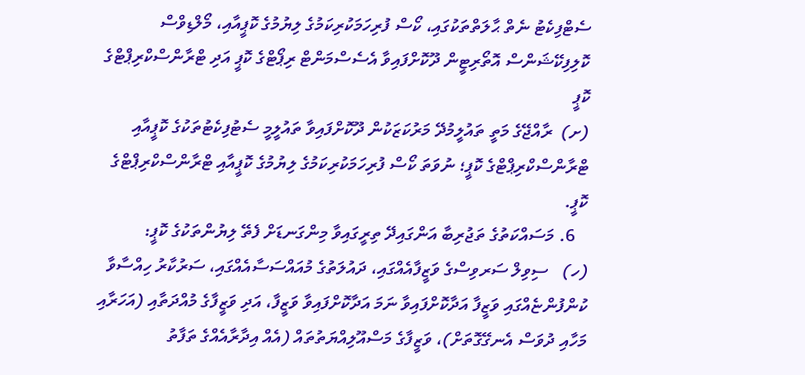ސެޓްފިކެޓު ނެތް ޙާލަތްތަކުގައި، ކޯސް ފުރިހަމަކުރިކަމުގެ ލިޔުމުގެ ކޮޕީއާއި، މޯލްޑިވްސް ކޮލިފިކޭޝަންސް އޮތޯރިޓީން ދޫކޮށްފައިވާ އެސެސްމަންޓް ރިޕޯޓްގެ ކޮޕީ އަދި ޓްރާންސްކްރިޕްޓްގެ ކޮޕީ
(ށ)  ރާއްޖޭގެ މަތީ ތައުލީމުދޭ މަރުކަޒަކުން ދޫކޮށްފައިވާ ތައުލީމީ ސެޓުފިކެޓުތަކުގެ ކޮޕީއާއި ޓްރާންސްކްރިޕްޓްގެ ކޮޕީ؛ ނުވަތަ ކޯސް ފުރިހަމަކުރިކަމުގެ ލިޔުމުގެ ކޮޕީއާއި ޓްރާންސްކްރިޕްޓްގެ ކޮޕީ.
   6. މަސައްކަތުގެ ތަޖުރިބާ އަންގައިދޭ ތިރީގައިވާ މިންގަނޑަށް ފެތޭ ލިޔުންތަކުގެ ކޮޕީ:
(ހ)   ސިވިލް ސަރވިސްގެ ވަޒީފާއެއްގައި، ދައުލަތުގެ މުއައްސަސާއެއްގައި، ސަރުކާރު ހިއްސާވާ ކުންފުންޏެއްގައި ވަޒީފާ އަދާކޮށްފައިވާ ނަމަ އަދާކޮށްފައިވާ ވަޒީފާ، އަދި ވަޒީފާގެ މުއްދަތާއި (އަހަރާއި މަހާއި ދުވަސް އެނގޭގޮތަށް)، ވަޒީފާގެ މަސްއޫލިއްޔަތުތައް (އެއް އިދާރާއެއްގެ ތަފާތު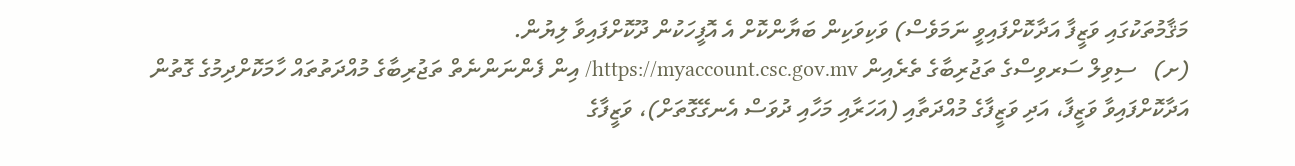މަޤާމުތަކުގައި ވަޒީފާ އަދާކޮށްފައިވީ ނަމަވެސް) ވަކިވަކިން ބަޔާންކޮށް އެ އޮފީހަކުން ދޫކޮށްފައިވާ ލިޔުން.
(ށ)   ސިވިލް ސަރވިސްގެ ތަޖުރިބާގެ ތެރެއިން https://myaccount.csc.gov.mv/ އިން ފެންނަންނެތް ތަޖުރިބާގެ މުއްދަތުތައް ހާމަކޮށްދިމުގެ ގޮތުން އަދާކޮށްފައިވާ ވަޒީފާ، އަދި ވަޒީފާގެ މުއްދަތާއި (އަހަރާއި މަހާއި ދުވަސް އެނގޭގޮތަށް)، ވަޒީފާގެ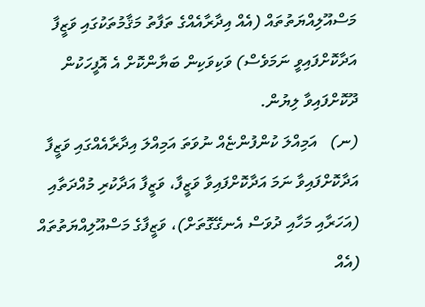މަސްއޫލިއްޔަތުތައް (އެއް އިދާރާއެއްގެ ތަފާތު މަޤާމުތަކުގައި ވަޒީފާ އަދާކޮށްފައިވީ ނަމަވެސް) ވަކިވަކިން ބަޔާންކޮށް އެ އޮފީހަކުން ދޫކޮށްފައިވާ ލިޔުން.
(ނ)   އަމިއްލަ ކުންފުންޏެއް ނުވަތަ އަމިއްލަ އިދާރާއެއްގައި ވަޒީފާ އަދާކޮށްފައިވާ ނަމަ އަދާކޮށްފައިވާ ވަޒީފާ، ވަޒީފާ އަދާކުރި މުއްދަތާއި (އަހަރާއި މަހާއި ދުވަސް އެނގޭގޮތަށް)، ވަޒީފާގެ މަސްއޫލިއްޔަތުތައް (އެއް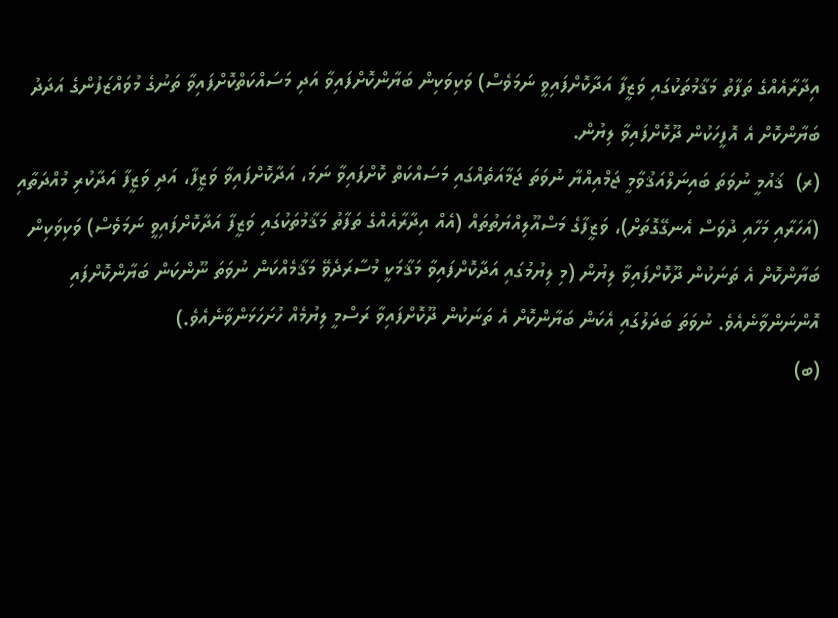އިދާރާއެއްގެ ތަފާތު މަޤާމުތަކުގައި ވަޒީފާ އަދާކޮށްފައިވީ ނަމަވެސް) ވަކިވަކިން ބަޔާންކޮށްފައިވާ އަދި މަސައްކަތްކޮށްފައިވާ ތަނުގެ މުވައްޒަފުންގެ އަދަދު ބަޔާންކޮށް އެ އޮފީހަކުން ދޫކޮށްފައިވާ ލިޔުން.
(ރ)  ޤައުމީ ނުވަތަ ބައިނަލްއަޤުވާމީ ޖަމްއިއްޔާ ނުވަތަ ޖަމާއަތެއްގައި މަސައްކަތް ކޮށްފައިވާ ނަމަ، އަދާކޮށްފައިވާ ވަޒީފާ، އަދި ވަޒީފާ އަދާކުރި މުއްދަތާއި (އަހަރާއި މަހާއި ދުވަސް އެނގޭގޮތަށް)، ވަޒީފާގެ މަސްއޫލިއްޔަތުތައް (އެއް އިދާރާއެއްގެ ތަފާތު މަޤާމުތަކުގައި ވަޒީފާ އަދާކޮށްފައިވީ ނަމަވެސް) ވަކިވަކިން ބަޔާންކޮށް އެ ތަނަކުން ދޫކޮށްފައިވާ ލިޔުން (މި ލިޔުމުގައި އަދާކޮށްފައިވާ މަޤާމަކީ މުސާރަދެވޭ މަޤާމެއްކަން ނުވަތަ ނޫންކަން ބަޔާންކޮށްފައި އޮންނަންވާނެއެވެ. ނުވަތަ ބަދަލުގައި އެކަން ބަޔާންކޮށް އެ ތަނަކުން ދޫކޮށްފައިވާ ރަސްމީ ލިޔުމެއް ހުށަހަޅަންވާނެއެވެ.)
(ބ)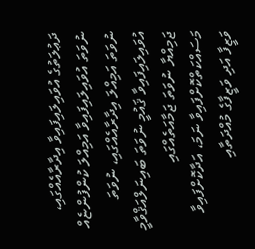ދަޢުލަތުގެ އުވައިލައިފައިވާ އިދާރާއެއްގައި، ނުވަތަ އުވައިލައިފައިވާ އަމިއްލަ ކުންފުންޏެއް ނުވަތަ އަމިއްލަ އިދާރާއެއްގައި، ނުވަތަ އުވައިލައިފައިވާ ޤައުމީ ނުވަތަ ބައިނަލްއަޤްވާމީ ޖަމިއްޔާ ނުވަތަ ޖަމާއަތެއްގައި މަސައްކަތްކޮށްފައިވާ ނަމަ، އަދާކޮށްފައިވާ ވަޒީފާ އަދި ވަޒީފާގެ މުއްދަތާއި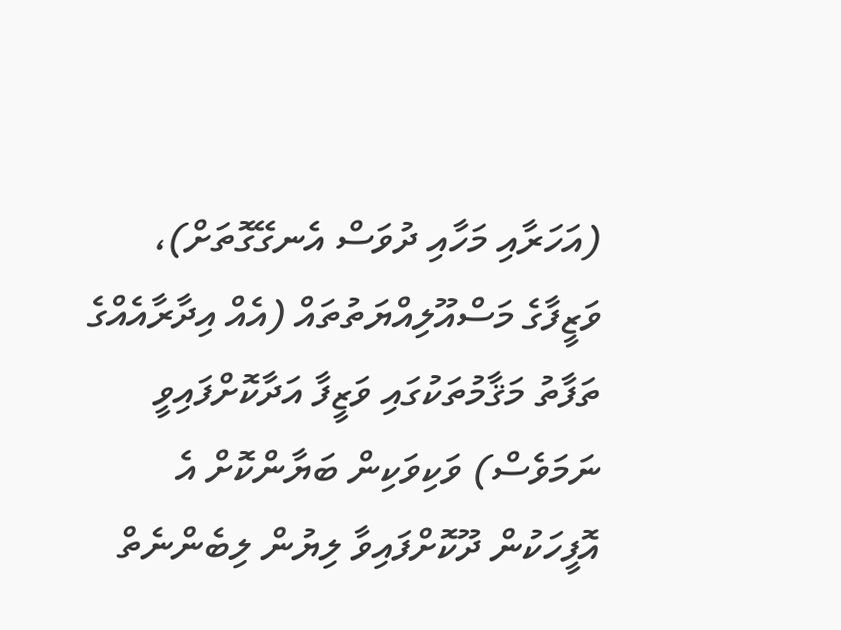(އަހަރާއި މަހާއި ދުވަސް އެނގޭގޮތަށް)، ވަޒީފާގެ މަސްއޫލިއްޔަތުތައް (އެއް އިދާރާއެއްގެ ތަފާތު މަޤާމުތަކުގައި ވަޒީފާ އަދާކޮށްފައިވީ ނަމަވެސް) ވަކިވަކިން ބަޔާންކޮށް އެ އޮފީހަކުން ދޫކޮށްފައިވާ ލިޔުން ލިބެންނެތް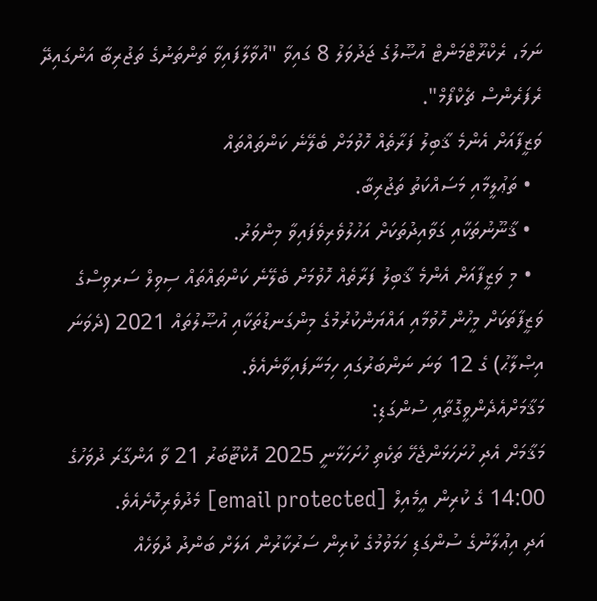ނަމަ، ރެކްރޫޓްމަންޓް އުޞޫލުގެ ޖަދުވަލު 8 ގައިވާ "އުވާލާފައިވާ ތަންތަނުގެ ތަޖުރިބާ އަންގައިދޭ ރެފަރެންސް ޗެކްފޯމް".
ވަޒީފާއަށް އެންމެ ޤާބިލު ފަރާތެއް ހޮވުމަށް ބެލޭނެ ކަންތައްތައް
  • ތަޢުލީމާއި މަސައްކަތު ތަޖުރިބާ.
  • ޤާނޫނުތަކާއި ގަވާއިދުތަކަށް އަހުލުވެރިވެފައިވާ މިންވަރު.
  • މި ވަޒީފާއަށް އެންމެ ޤާބިލު ފަރާތެއް ހޮވުމަށް ބެލޭނެ ކަންތައްތައް ސިވިލް ސަރވިސްގެ ވަޒީފާތަކަށް މީހުން ހޮވުމާއި އައްޔަންކުރުމުގެ މިންގަނޑުތަކާއި އުޞޫލުތައް 2021 (ދެވަނަ އިޞްލާޙު) ގެ 12 ވަނަ ނަންބަރުގައި ހިމަނާފައިވާނެއެވެ.
މަޤާމަށްއެދެންވީގޮތާއި ސުންގަޑި:
މަޤާމަށް އެދި ހުށަހަޅަންޖެހޭ ތަކެތި ހުށަހަޅާނީ 2025 އޮކްޓޫބަރު 21 ވާ އަންގާރަ ދުވަހުގެ 14:00 ގެ ކުރިން އީމެއިލް [email protected] މެދުވެރިކޮށެއެވެ.
އަދި އިޢުލާނުގެ ސުންގަޑި ހަމަވުމުގެ ކުރިން ސަރުކާރުން އަލަށް ބަންދު ދުވަހެއް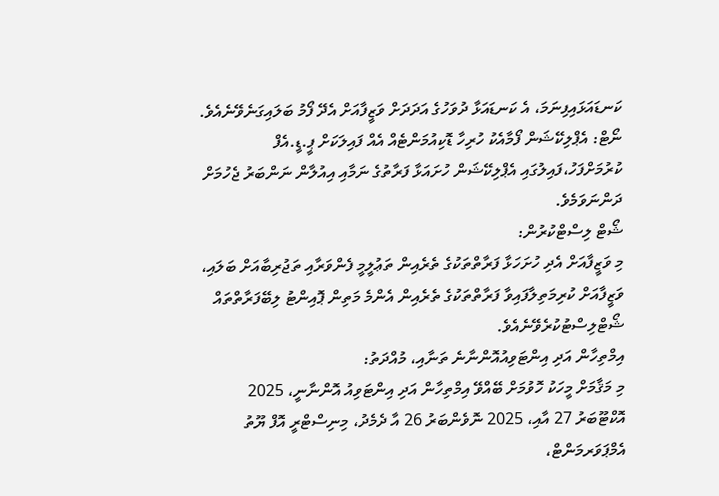ކަނޑައަޅައިފިނަމަ، އެ ކަނޑައަޅާ ދުވަހުގެ އަދަދަށް ވަޒީފާއަށް އެދޭ ފޯމު ބަލައިގަނެވޭނެއެވެ.
ނޯޓް: އެޕްލިކޭޝަން ފޯމާއެކު ހުރިހާ ޑޮކިއުމަންޓެއް އެއް ފައިލަކަށް ޕީ.ޑީ.އެފް ކުރުމަށްފަހު،ފައިލުގައި އެޕްލިކޭޝަން ހުށައަޅާ ފަރާތުގެ ނަމާއި އިއުލާން ނަންބަރު ޖެހުމަށް ދަންނަވަމެވެ.
ޝޯޓް ލިސްޓްކުރުން:
މި ވަޒީފާއަށް އެދި ހުށަހަޅާ ފަރާތްތަކުގެ ތެރެއިން ތަޢުލީމީ ފެންވަރާއި ތަޖުރިބާއަށް ބަލައި، ވަޒީފާއަށް ކުރިމަތިލާފައިވާ ފަރާތްތަކުގެ ތެރެއިން އެންމެ މަތިން ޕޮއިންޓު ލިބޭފަރާތްތައް ޝޯޓްލިސްޓުކުރެވޭނެއެވެ.
އިމްތިހާން އަދި އިންޓަވިއުއޮންނާނެ ތަނާއި، މުއްދަތު:
މި މަޤާމަށް މީހަކު ހޮވުމަށް ބޭއްވޭ އިމްތިހާން އަދި އިންޓަވިއު އޮންނާނީ، 2025 އޮކްޓޫބަރު 27 އާއި، 2025 ނޮވެންބަރު 26 އާ ދެމެދު، މިނިސްޓްރީ އޮފް ޔޫތު އެމްޕަވަރމަންޓް،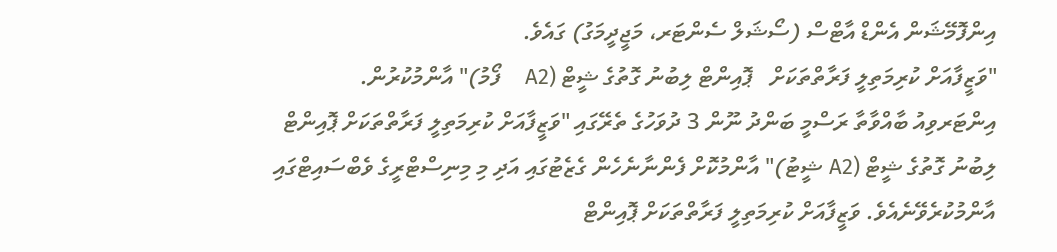އިންފޮމޭޝަން އެންޑް އާޓްސް (ސޯޝަލް ސެންޓަރ، މަޖީދީމަގު) ގައެވެ.
"ވަޒީފާއަށް ކުރިމަތިލީ ފަރާތްތަކަށް   ޕޮއިންޓް ލިބުނު ގޮތުގެ ޝީޓް (A2    ފޯމު)" އާންމުކުރުން.
އިންޓަރވިއު ބާއްވާތާ ރަސްމީ ބަންދު ނޫން 3 ދުވަހުގެ ތެރޭގައި "ވަޒީފާއަށް ކުރިމަތިލީ ފަރާތްތަކަށް ޕޮއިންޓް ލިބުނު ގޮތުގެ ޝީޓް (A2 ޝީޓު)" އާންމުކޮށް ފެންނާނެހެން ގެޒެޓުގައި އަދި މި މިނިސްޓްރީގެ ވެބްސައިޓްގައި އާންމުކުރެވޭނެއެވެ. ވަޒީފާއަށް ކުރިމަތިލީ ފަރާތްތަކަށް ޕޮއިންޓް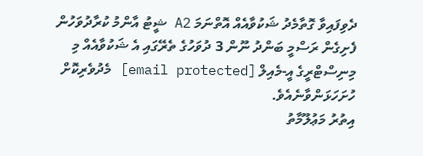ދެވިފައިވާ ގޮތާމެދު ޝަކުވާއެއް އޮތްނަމަ A2 ޝީޓު އާންމު ކުރާދުވަހުން ފެށިގެން ރަސްމީ ބަންދު ނޫން 3 ދުވަހުގެ ތެރޭގައި އެ ޝަކުވާއެއް މި މިނިސްޓްރީގެ އީ-މެއިލް [email protected] މެދުވެރިކޮށް ހުށަހަޅަންވާނެއެވެ.
އިތުރު މަޢުލޫމާތު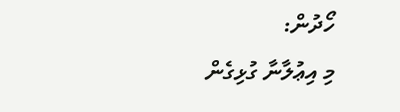ހޯދުން:
މި އިޢުލާނާ ގުޅިގެން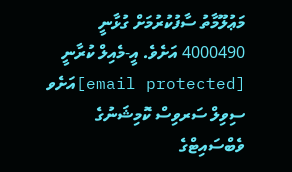މަޢުލޫމާތު ސާފުކުރުމަށް ގުޅާނީ 4000490 އަށެވެ. އީ-މެއިލް ކުރާނީ [email protected]އަށެވ ސިވިލް ސަރވިސް ކޮމިޝަނުގެ ވެބްސައިޓްގެ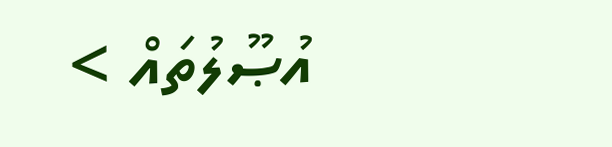އުޞޫލުތައް >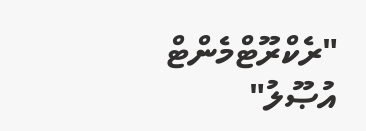"ރެކްރޫޓްމެންޓް އުޞޫލު"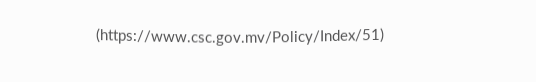(https://www.csc.gov.mv/Policy/Index/51)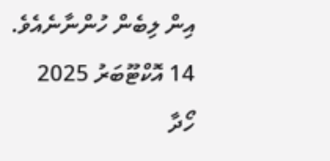އިން ލިބެން ހުންނާނެއެވެ.
14 އޮކްޓޫބަރު 2025
ހޯދާ